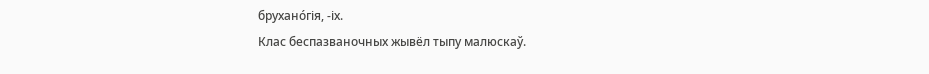брухано́гія, ‑іх.
Клас беспазваночных жывёл тыпу малюскаў.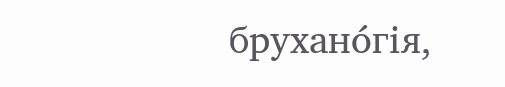брухано́гія,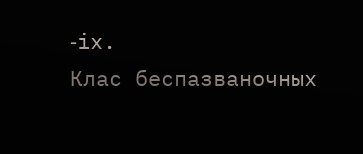‑іх.
Клас беспазваночных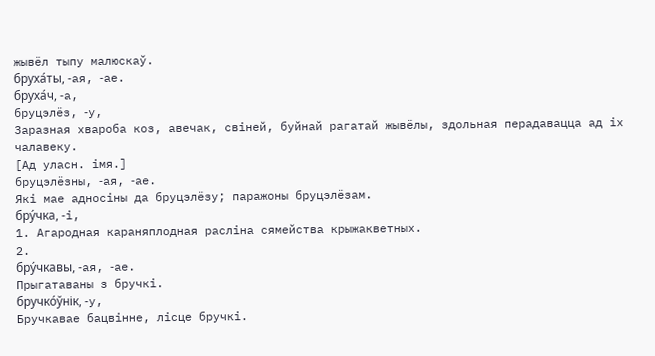жывёл тыпу малюскаў.
бруха́ты, ‑ая, ‑ае.
бруха́ч, ‑а,
бруцэлёз, ‑у,
Заразная хвароба коз, авечак, свіней, буйнай рагатай жывёлы, здольная перадавацца ад іх чалавеку.
[Ад уласн. імя.]
бруцэлёзны, ‑ая, ‑ае.
Які мае адносіны да бруцэлёзу; паражоны бруцэлёзам.
бру́чка, ‑і,
1. Агародная караняплодная расліна сямейства крыжакветных.
2.
бру́чкавы, ‑ая, ‑ае.
Прыгатаваны з бручкі.
бручко́ўнік, ‑у,
Бручкавае бацвінне, лісце бручкі.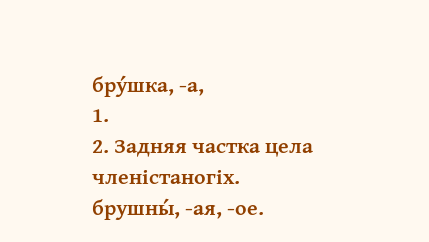бру́шка, ‑а,
1.
2. Задняя частка цела членістаногіх.
брушны́, ‑ая, ‑ое.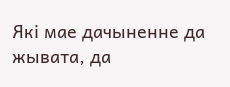Які мае дачыненне да жывата, да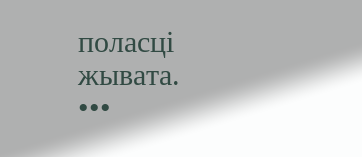поласці жывата.
•••